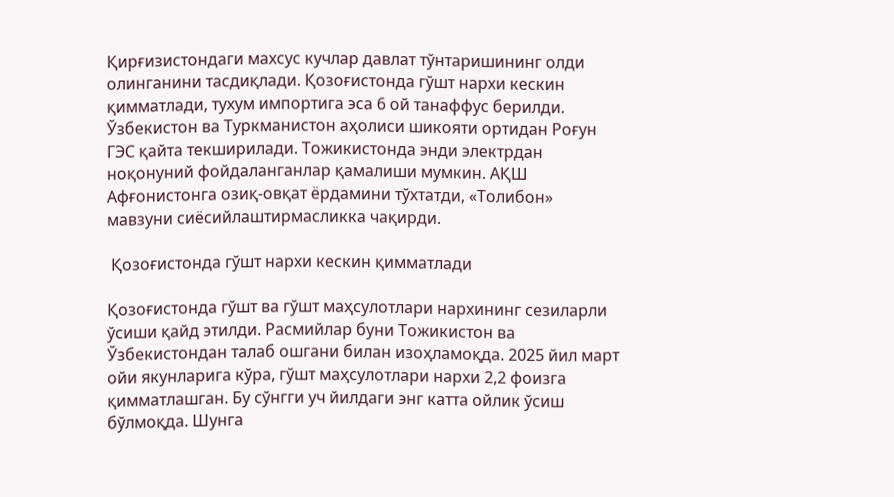Қирғизистондаги махсус кучлар давлат тўнтаришининг олди олинганини тасдиқлади. Қозоғистонда гўшт нархи кескин қимматлади, тухум импортига эса 6 ой танаффус берилди. Ўзбекистон ва Туркманистон аҳолиси шикояти ортидан Роғун ГЭС қайта текширилади. Тожикистонда энди электрдан ноқонуний фойдаланганлар қамалиши мумкин. АҚШ Афғонистонга озиқ-овқат ёрдамини тўхтатди, «Толибон» мавзуни сиёсийлаштирмасликка чақирди.

 Қозоғистонда гўшт нархи кескин қимматлади

Қозоғистонда гўшт ва гўшт маҳсулотлари нархининг сезиларли ўсиши қайд этилди. Расмийлар буни Тожикистон ва Ўзбекистондан талаб ошгани билан изоҳламоқда. 2025 йил март ойи якунларига кўра, гўшт маҳсулотлари нархи 2,2 фоизга қимматлашган. Бу сўнгги уч йилдаги энг катта ойлик ўсиш бўлмоқда. Шунга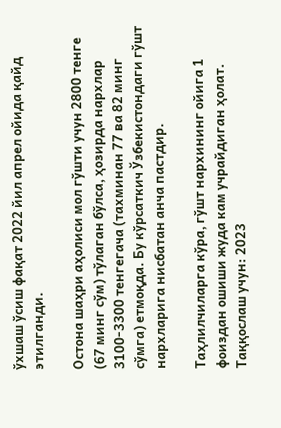ўхшаш ўсиш фақат 2022 йил апрел ойида қайд этилганди.

Остона шаҳри аҳолиси мол гўшти учун 2800 тенге (67 минг сўм) тўлаган бўлса, ҳозирда нархлар 3100-3300 тенгегача (тахминан 77 ва 82 минг сўмга) етмоқда. Бу кўрсаткич Ўзбекистондаги гўшт нархларига нисбатан анча пастдир.

Таҳлилчиларга кўра, гўшт нархининг ойига 1 фоиздан ошиши жуда кам учрайдиган ҳолат. Таққослаш учун: 2023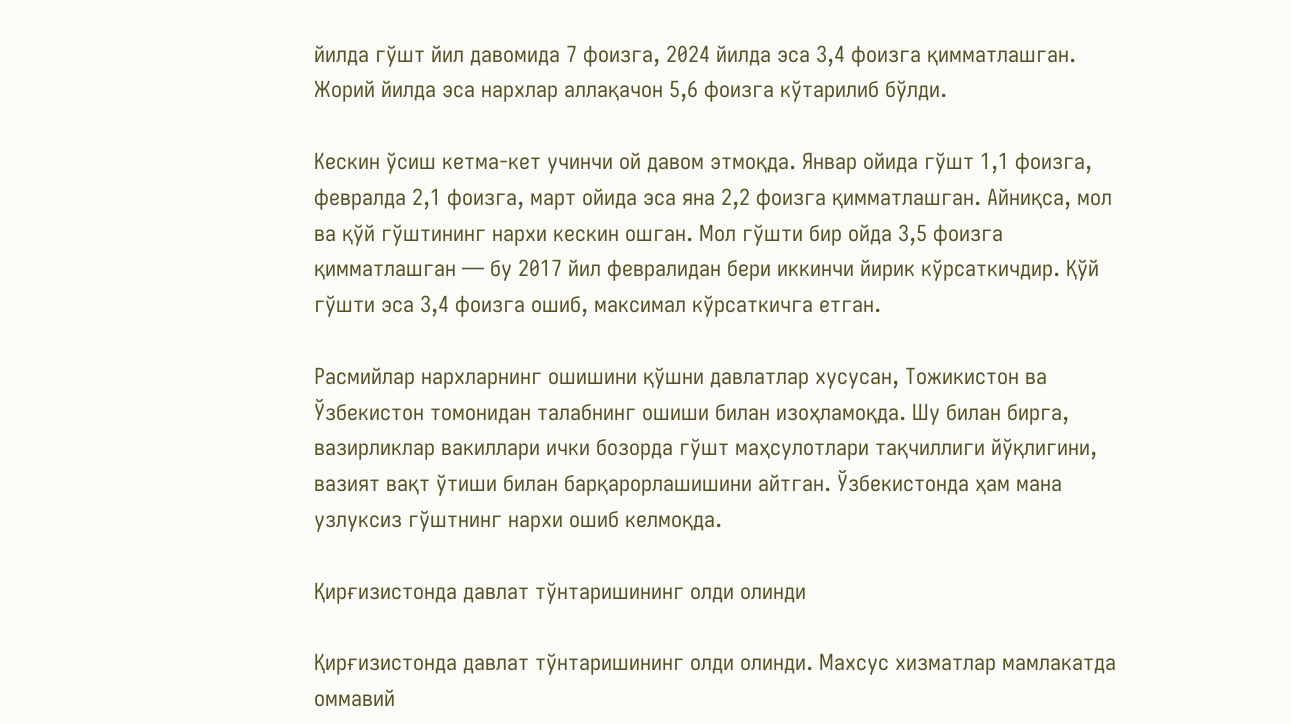йилда гўшт йил давомида 7 фоизга, 2024 йилда эса 3,4 фоизга қимматлашган. Жорий йилда эса нархлар аллақачон 5,6 фоизга кўтарилиб бўлди.

Кескин ўсиш кетма-кет учинчи ой давом этмоқда. Январ ойида гўшт 1,1 фоизга, февралда 2,1 фоизга, март ойида эса яна 2,2 фоизга қимматлашган. Айниқса, мол ва қўй гўштининг нархи кескин ошган. Мол гўшти бир ойда 3,5 фоизга қимматлашган — бу 2017 йил февралидан бери иккинчи йирик кўрсаткичдир. Қўй гўшти эса 3,4 фоизга ошиб, максимал кўрсаткичга етган.

Расмийлар нархларнинг ошишини қўшни давлатлар хусусан, Тожикистон ва Ўзбекистон томонидан талабнинг ошиши билан изоҳламоқда. Шу билан бирга, вазирликлар вакиллари ички бозорда гўшт маҳсулотлари тақчиллиги йўқлигини, вазият вақт ўтиши билан барқарорлашишини айтган. Ўзбекистонда ҳам мана узлуксиз гўштнинг нархи ошиб келмоқда.

Қирғизистонда давлат тўнтаришининг олди олинди

Қирғизистонда давлат тўнтаришининг олди олинди. Махсус хизматлар мамлакатда оммавий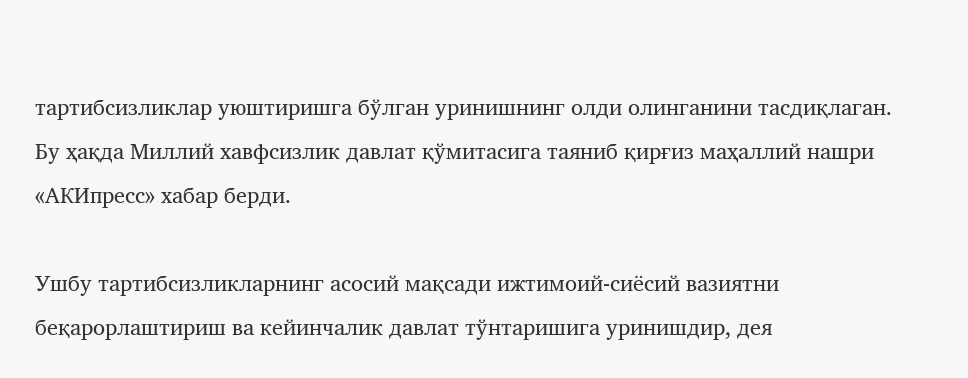тартибсизликлар уюштиришга бўлган уринишнинг олди олинганини тасдиқлаган. Бу ҳақда Миллий хавфсизлик давлат қўмитасига таяниб қирғиз маҳаллий нашри «АКИпресс» хабар берди.

Ушбу тартибсизликларнинг асосий мақсади ижтимоий-сиёсий вазиятни беқарорлаштириш ва кейинчалик давлат тўнтаришига уринишдир, дея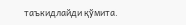таъкидлайди қўмита.